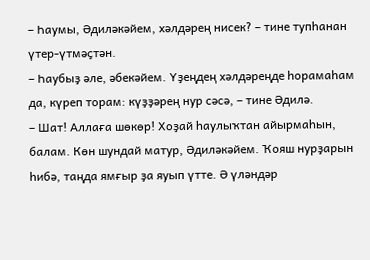– Һаумы, Әдиләкәйем, хәлдәрең нисек? – тине тупһанан үтер-үтмәҫтән.
– Һаубыҙ әле, әбекәйем. Үҙеңдең хәлдәреңде һорамаһам да, күреп торам: күҙҙәрең нур сәсә, – тине Әдилә.
– Шат! Аллаға шөкөр! Хоҙай һаулыҡтан айырмаһын, балам. Көн шундай матур, Әдиләкәйем. Ҡояш нурҙарын һибә, таңда ямғыр ҙа яуып үтте. Ә үләндәр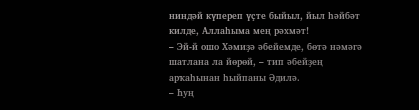ниндәй күпереп үҫте быйыл, йыл һәйбәт килде, Аллаһыма мең рәхмәт!
– Эй-й ошо Хәмиҙә әбейемде, бөтә нәмәгә шатлана ла йөрөй, – тип әбейҙең арҡаһынан һыйпаны Әдилә.
– Һуң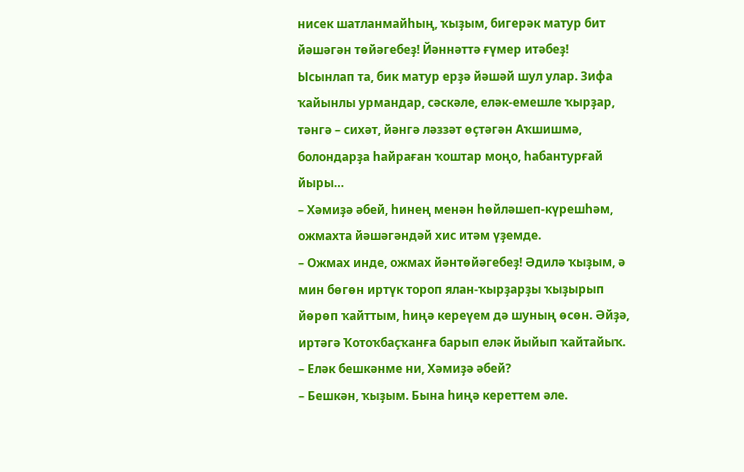нисек шатланмайһың, ҡыҙым, бигерәк матур бит йәшәгән төйәгебеҙ! Йәннәттә ғүмер итәбеҙ!
Ысынлап та, бик матур ерҙә йәшәй шул улар. Зифа ҡайынлы урмандар, сәскәле, еләк-емешле ҡырҙар, тәнгә – сихәт, йәнгә ләззәт өҫтәгән Аҡшишмә, болондарҙа һайраған ҡоштар моңо, һабантурғай йыры…
– Хәмиҙә әбей, һинең менән һөйләшеп-күрешһәм, ожмахта йәшәгәндәй хис итәм үҙемде.
– Ожмах инде, ожмах йәнтөйәгебеҙ! Әдилә ҡыҙым, ә мин бөгөн иртүк тороп ялан-ҡырҙарҙы ҡыҙырып йөрөп ҡайттым, һиңә кереүем дә шуның өсөн. Әйҙә, иртәгә Ҡотоҡбаҫҡанға барып еләк йыйып ҡайтайыҡ.
– Еләк бешкәнме ни, Хәмиҙә әбей?
– Бешкән, ҡыҙым. Бына һиңә кереттем әле.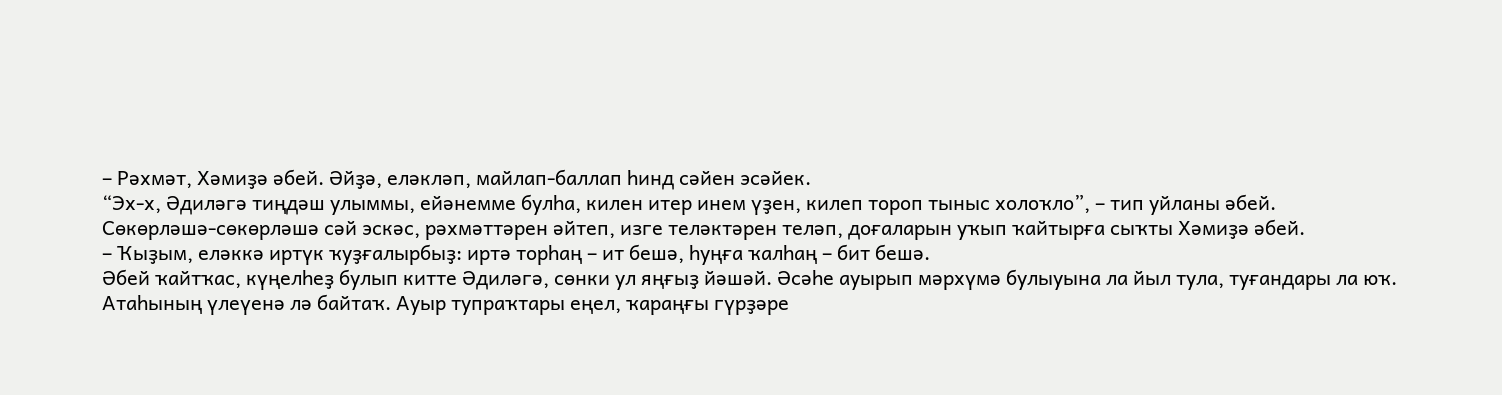– Рәхмәт, Хәмиҙә әбей. Әйҙә, еләкләп, майлап-баллап һинд сәйен эсәйек.
“Эх-х, Әдиләгә тиңдәш улыммы, ейәнемме булһа, килен итер инем үҙен, килеп тороп тыныс холоҡло”, – тип уйланы әбей.
Сөкөрләшә-сөкөрләшә сәй эскәс, рәхмәттәрен әйтеп, изге теләктәрен теләп, доғаларын уҡып ҡайтырға сыҡты Хәмиҙә әбей.
– Ҡыҙым, еләккә иртүк ҡуҙғалырбыҙ: иртә торһаң – ит бешә, һуңға ҡалһаң – бит бешә.
Әбей ҡайтҡас, күңелһеҙ булып китте Әдиләгә, сөнки ул яңғыҙ йәшәй. Әсәһе ауырып мәрхүмә булыуына ла йыл тула, туғандары ла юҡ. Атаһының үлеүенә лә байтаҡ. Ауыр тупраҡтары еңел, ҡараңғы гүрҙәре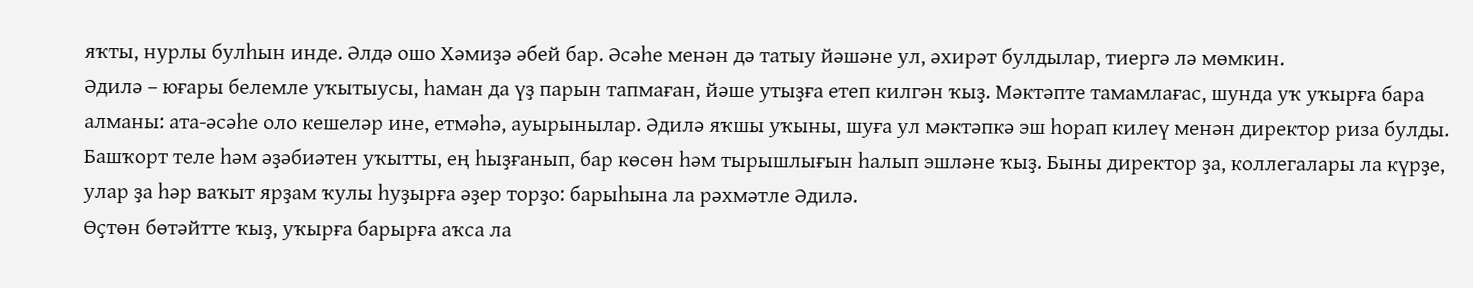яҡты, нурлы булһын инде. Әлдә ошо Хәмиҙә әбей бар. Әсәһе менән дә татыу йәшәне ул, әхирәт булдылар, тиергә лә мөмкин.
Әдилә – юғары белемле уҡытыусы, һаман да үҙ парын тапмаған, йәше утыҙға етеп килгән ҡыҙ. Мәктәпте тамамлағас, шунда уҡ уҡырға бара алманы: ата-әсәһе оло кешеләр ине, етмәһә, ауырынылар. Әдилә яҡшы уҡыны, шуға ул мәктәпкә эш һорап килеү менән директор риза булды. Башҡорт теле һәм әҙәбиәтен уҡытты, ең һыҙғанып, бар көсөн һәм тырышлығын һалып эшләне ҡыҙ. Быны директор ҙа, коллегалары ла күрҙе, улар ҙа һәр ваҡыт ярҙам ҡулы һуҙырға әҙер торҙо: барыһына ла рәхмәтле Әдилә.
Өҫтөн бөтәйтте ҡыҙ, уҡырға барырға аҡса ла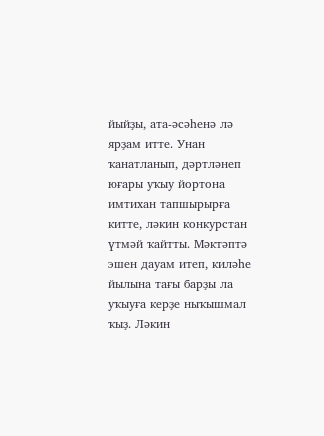йыйҙы, ата-әсәһенә лә ярҙам итте. Унан ҡанатланып, дәртләнеп юғары уҡыу йортона имтихан тапшырырға китте, ләкин конкурстан үтмәй ҡайтты. Мәктәптә эшен дауам итеп, киләһе йылына тағы барҙы ла уҡыуға керҙе ныҡышмал ҡыҙ. Ләкин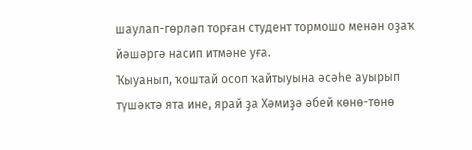шаулап-гөрләп торған студент тормошо менән оҙаҡ йәшәргә насип итмәне уға.
Ҡыуанып, ҡоштай осоп ҡайтыуына әсәһе ауырып түшәктә ята ине, ярай ҙа Хәмиҙә әбей көнө-төнө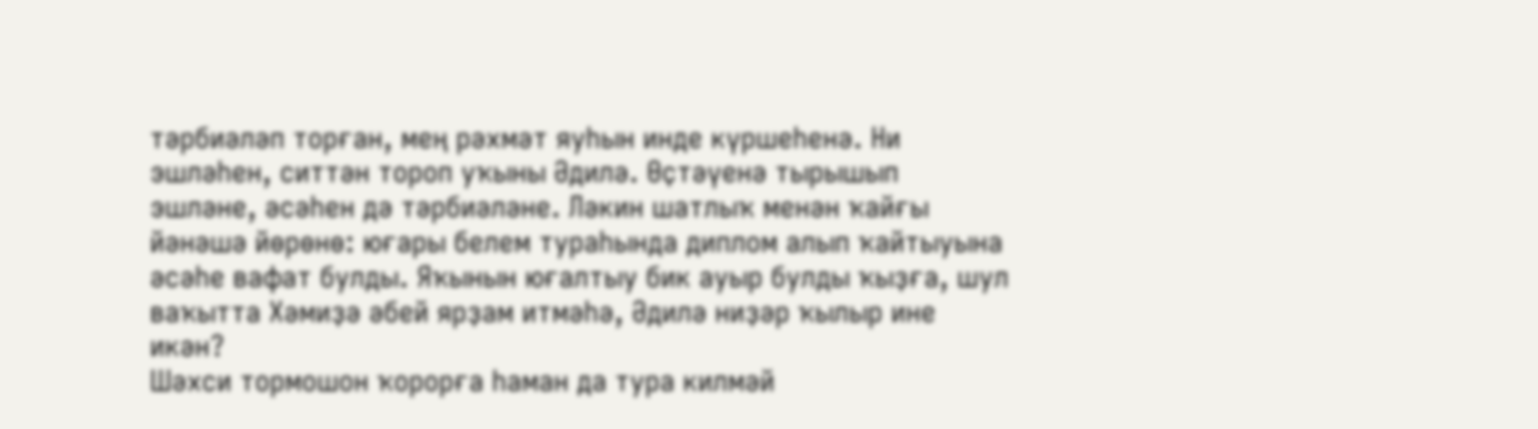тәрбиәләп торған, мең рәхмәт яуһын инде күршеһенә. Ни эшләһен, ситтән тороп уҡыны Әдилә. Өҫтәүенә тырышып эшләне, әсәһен дә тәрбиәләне. Ләкин шатлыҡ менән ҡайғы йәнәшә йөрөнө: юғары белем тураһында диплом алып ҡайтыуына әсәһе вафат булды. Яҡынын юғалтыу бик ауыр булды ҡыҙға, шул ваҡытта Хәмиҙә әбей ярҙам итмәһә, Әдилә ниҙәр ҡылыр ине икән?
Шәхси тормошон ҡорорға һаман да тура килмәй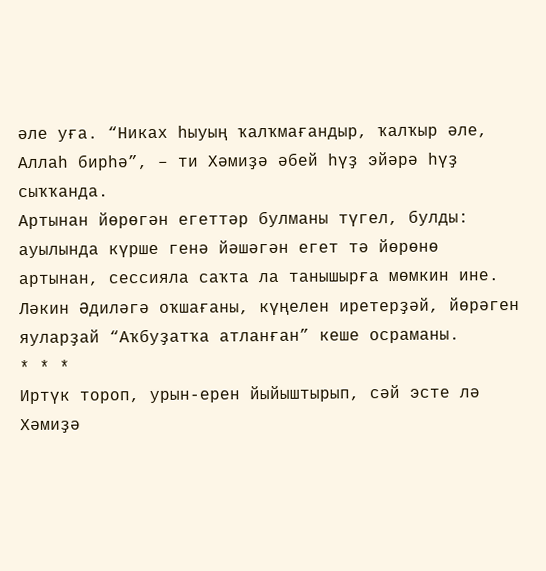әле уға. “Никах һыуың ҡалҡмағандыр, ҡалҡыр әле, Аллаһ бирһә”, – ти Хәмиҙә әбей һүҙ эйәрә һүҙ сыҡҡанда.
Артынан йөрөгән егеттәр булманы түгел, булды: ауылында күрше генә йәшәгән егет тә йөрөнө артынан, сессияла саҡта ла танышырға мөмкин ине. Ләкин Әдиләгә оҡшағаны, күңелен иретерҙәй, йөрәген яуларҙай “Аҡбуҙатҡа атланған” кеше осраманы.
* * *
Иртүк тороп, урын-ерен йыйыштырып, сәй эсте лә Хәмиҙә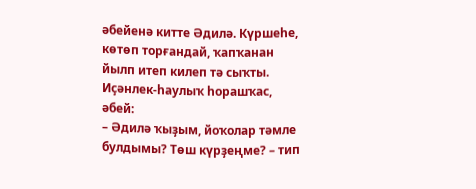әбейенә китте Әдилә. Күршеһе, көтөп торғандай, ҡапҡанан йылп итеп килеп тә сыҡты. Иҫәнлек-һаулыҡ һорашҡас, әбей:
– Әдилә ҡыҙым, йоҡолар тәмле булдымы? Төш күрҙеңме? – тип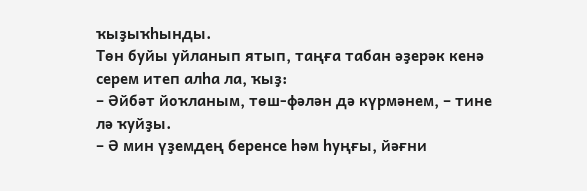ҡыҙыҡһынды.
Төн буйы уйланып ятып, таңға табан әҙерәк кенә серем итеп алһа ла, ҡыҙ:
– Әйбәт йоҡланым, төш-фәлән дә күрмәнем, – тине лә ҡуйҙы.
– Ә мин үҙемдең беренсе һәм һуңғы, йәғни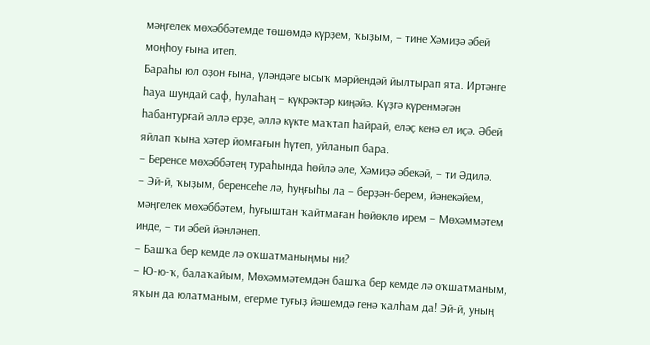мәңгелек мөхәббәтемде төшөмдә күрҙем, ҡыҙым, – тине Хәмиҙә әбей моңһоу ғына итеп.
Бараһы юл оҙон ғына, үләндәге ысыҡ мәрйендәй йылтырап ята. Иртәнге һауа шундай саф, һулаһаң – күкрәктәр киңәйә. Күҙгә күренмәгән һабантурғай әллә ерҙе, әллә күкте маҡтап һайрай, еләҫ кенә ел иҫә. Әбей яйлап ҡына хәтер йомғағын һүтеп, уйланып бара.
– Беренсе мөхәббәтең тураһында һөйлә әле, Хәмиҙә әбекәй, – ти Әдилә.
– Эй-й, ҡыҙым, беренсеһе лә, һуңғыһы ла – берҙән-берем, йәнекәйем, мәңгелек мөхәббәтем, һуғыштан ҡайтмаған һөйөклө ирем – Мөхәммәтем инде, – ти әбей йәнләнеп.
– Башҡа бер кемде лә оҡшатманыңмы ни?
– Ю-ю-ҡ, балаҡайым, Мөхәммәтемдән башҡа бер кемде лә оҡшатманым, яҡын да юлатманым, егерме туғыҙ йәшемдә генә ҡалһам да! Эй-й, уның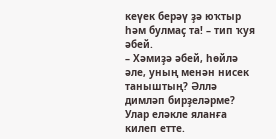кеүек берәү ҙә юҡтыр һәм булмаҫ та! – тип ҡуя әбей.
– Хәмиҙә әбей, һөйлә әле, уның менән нисек таныштың? Әллә димләп бирҙеләрме?
Улар еләкле яланға килеп етте.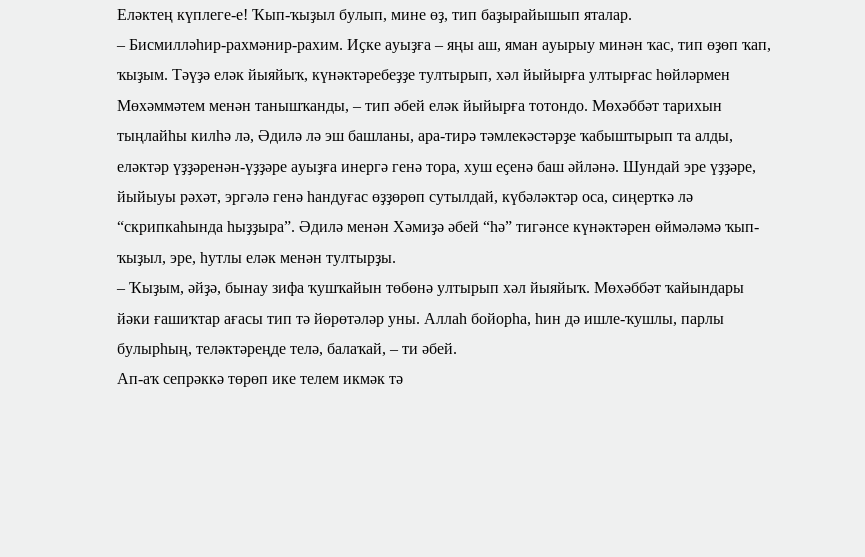Еләктең күплеге-е! Ҡып-ҡыҙыл булып, мине өҙ, тип баҙырайышып яталар.
– Бисмилләһир-рахмәнир-рахим. Иҫке ауыҙға – яңы аш, яман ауырыу минән ҡас, тип өҙөп ҡап, ҡыҙым. Тәүҙә еләк йыяйыҡ, күнәктәребеҙҙе тултырып, хәл йыйырға ултырғас һөйләрмен Мөхәммәтем менән танышҡанды, – тип әбей еләк йыйырға тотондо. Мөхәббәт тарихын тыңлайһы килһә лә, Әдилә лә эш башланы, ара-тирә тәмлекәстәрҙе ҡабыштырып та алды, еләктәр үҙҙәренән-үҙҙәре ауыҙға инергә генә тора, хуш еҫенә баш әйләнә. Шундай эре үҙҙәре, йыйыуы рәхәт, эргәлә генә һандуғас өҙҙөрөп сутылдай, күбәләктәр оса, сиңерткә лә “скрипкаһында һыҙҙыра”. Әдилә менән Хәмиҙә әбей “һә” тигәнсе күнәктәрен өймәләмә ҡып-ҡыҙыл, эре, һутлы еләк менән тултырҙы.
– Ҡыҙым, әйҙә, бынау зифа ҡушҡайын төбөнә ултырып хәл йыяйыҡ. Мөхәббәт ҡайындары йәки ғашиҡтар ағасы тип тә йөрөтәләр уны. Аллаһ бойорһа, һин дә ишле-ҡушлы, парлы булырһың, теләктәреңде телә, балаҡай, – ти әбей.
Ап-аҡ сепрәккә төрөп ике телем икмәк тә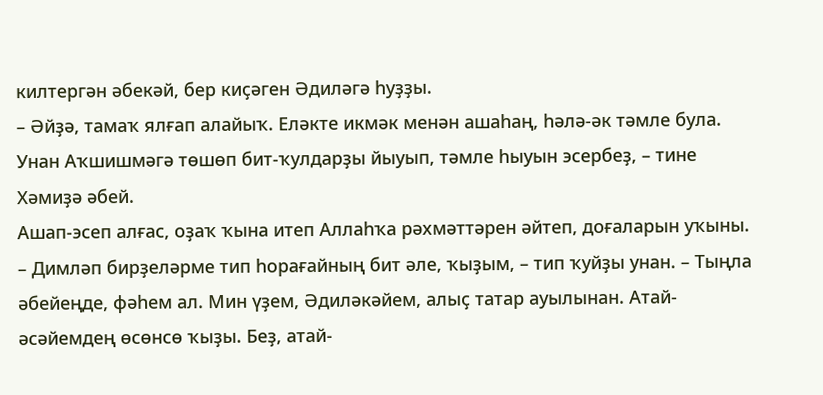килтергән әбекәй, бер киҫәген Әдиләгә һуҙҙы.
– Әйҙә, тамаҡ ялғап алайыҡ. Еләкте икмәк менән ашаһаң, һәлә-әк тәмле була. Унан Аҡшишмәгә төшөп бит-ҡулдарҙы йыуып, тәмле һыуын эсербеҙ, – тине Хәмиҙә әбей.
Ашап-эсеп алғас, оҙаҡ ҡына итеп Аллаһҡа рәхмәттәрен әйтеп, доғаларын уҡыны.
– Димләп бирҙеләрме тип һорағайның бит әле, ҡыҙым, – тип ҡуйҙы унан. – Тыңла әбейеңде, фәһем ал. Мин үҙем, Әдиләкәйем, алыҫ татар ауылынан. Атай-әсәйемдең өсөнсө ҡыҙы. Беҙ, атай-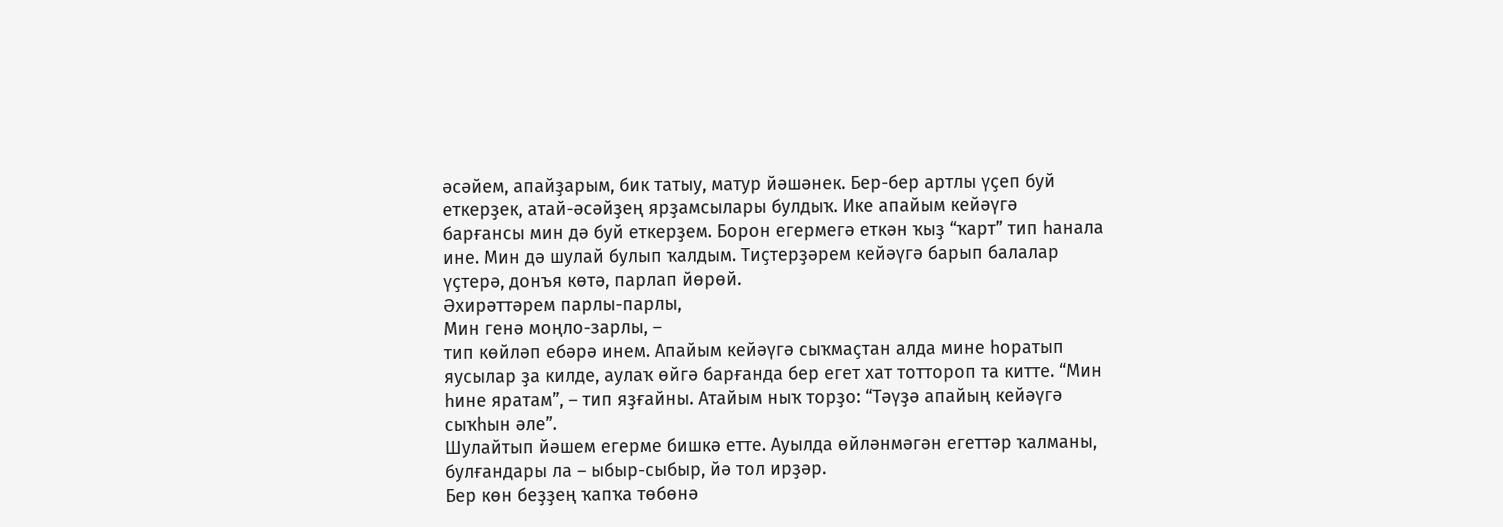әсәйем, апайҙарым, бик татыу, матур йәшәнек. Бер-бер артлы үҫеп буй еткерҙек, атай-әсәйҙең ярҙамсылары булдыҡ. Ике апайым кейәүгә барғансы мин дә буй еткерҙем. Борон егермегә еткән ҡыҙ “ҡарт” тип һанала ине. Мин дә шулай булып ҡалдым. Тиҫтерҙәрем кейәүгә барып балалар үҫтерә, донъя көтә, парлап йөрөй.
Әхирәттәрем парлы-парлы,
Мин генә моңло-зарлы, –
тип көйләп ебәрә инем. Апайым кейәүгә сыҡмаҫтан алда мине һоратып яусылар ҙа килде, аулаҡ өйгә барғанда бер егет хат тоттороп та китте. “Мин һине яратам”, – тип яҙғайны. Атайым ныҡ торҙо: “Тәүҙә апайың кейәүгә сыҡһын әле”.
Шулайтып йәшем егерме бишкә етте. Ауылда өйләнмәгән егеттәр ҡалманы, булғандары ла – ыбыр-сыбыр, йә тол ирҙәр.
Бер көн беҙҙең ҡапҡа төбөнә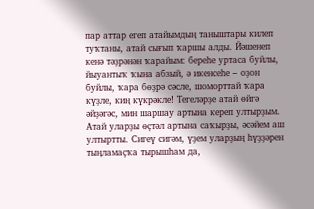пар аттар егеп атайымдың таныштары килеп туҡтаны, атай сығып ҡаршы алды. Йәшенеп кенә тәҙрәнән ҡарайым: береһе уртаса буйлы, йыуантыҡ ҡына абзый, ә икенсеһе – оҙон буйлы, ҡара бөҙрә сәсле, шоморттай ҡара күҙле, киң күкрәкле! Тегеләрҙе атай өйгә әйҙәгәс, мин шаршау артына кереп ултырҙым. Атай уларҙы өҫтәл артына саҡырҙы, әсәйем аш ултыртты. Сигеү сигәм, үҙем уларҙың һүҙҙәрен тыңламаҫҡа тырышһам да,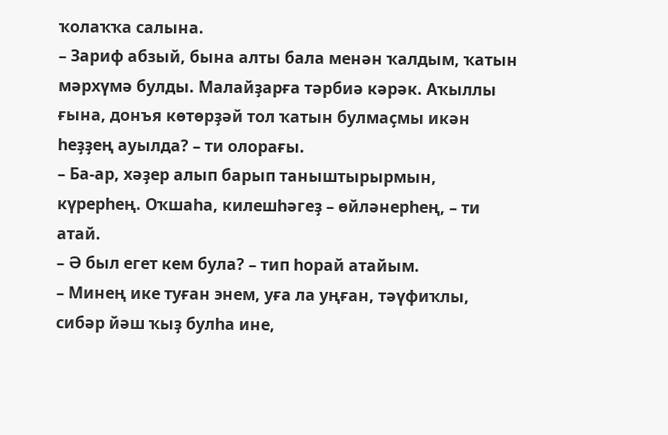ҡолаҡҡа салына.
– Зариф абзый, бына алты бала менән ҡалдым, ҡатын мәрхүмә булды. Малайҙарға тәрбиә кәрәк. Аҡыллы ғына, донъя көтөрҙәй тол ҡатын булмаҫмы икән һеҙҙең ауылда? – ти олорағы.
– Ба-ар, хәҙер алып барып таныштырырмын, күрерһең. Оҡшаһа, килешһәгеҙ – өйләнерһең, – ти атай.
– Ә был егет кем була? – тип һорай атайым.
– Минең ике туған энем, уға ла уңған, тәүфиҡлы, сибәр йәш ҡыҙ булһа ине,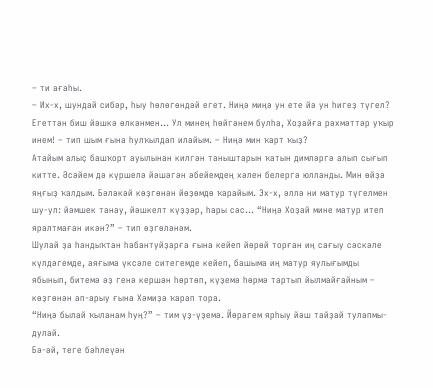– ти ағаһы.
– Их-х, шундай сибәр, һыу һөлөгөндәй егет. Ниңә миңә ун ете йә ун һигеҙ түгел? Егеттән биш йәшкә өлкәнмен… Ул минең һөйгәнем булһа, Хоҙайға рәхмәттәр уҡыр инем! – тип шым ғына һулҡылдап илайым. – Ниңә мин ҡарт ҡыҙ?
Атайым алыҫ башҡорт ауылынан килгән таныштарын ҡатын димләргә алып сығып китте. Әсәйем дә күршелә йәшәгән әбейемдең хәлен белергә юлланды. Мин өйҙә яңғыҙ ҡалдым. Бәләкәй көҙгөнән йөҙөмдө ҡарайым. Эх-х, әллә ни матур түгелмен шу-ул: йәмшек танау, йәшкелт күҙҙәр, һары сәс… “Ниңә Хоҙай мине матур итеп яралтмаған икән?” – тип өҙгөләнәм.
Шулай ҙа һандыҡтан һабантуйҙарға ғына кейеп йөрөй торған иң сағыу сәскәле күлдәгемде, аяғыма үксәле ситегемде кейеп, башыма иң матур яулығымды ябынып, битемә әҙ генә кершән һөртөп, күҙемә һөрмә тартып йылмайғайным – көҙгөнән ап-арыу ғына Хәмиҙә ҡарап тора.
“Ниңә былай ҡыланам һуң?” – тим үҙ-үҙемә. Йөрәгем ярһыу йәш тайҙай тулапмы-дулай.
Бә-әй, теге бәһлеүән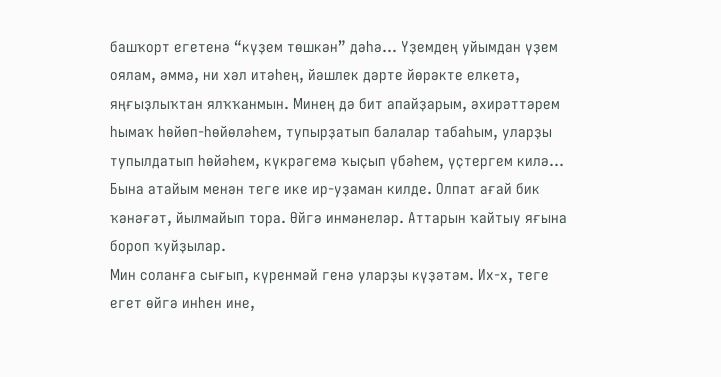башҡорт егетенә “күҙем төшкән” дәһә… Үҙемдең уйымдан үҙем оялам, әммә, ни хәл итәһең, йәшлек дәрте йөрәкте елкетә, яңғыҙлыҡтан ялҡҡанмын. Минең дә бит апайҙарым, әхирәттәрем һымаҡ һөйөп-һөйөләһем, тупырҙатып балалар табаһым, уларҙы тупылдатып һөйәһем, күкрәгемә ҡыҫып үбәһем, үҫтергем килә…
Бына атайым менән теге ике ир-уҙаман килде. Олпат ағай бик ҡәнәғәт, йылмайып тора. Өйгә инмәнеләр. Аттарын ҡайтыу яғына бороп ҡуйҙылар.
Мин соланға сығып, күренмәй генә уларҙы күҙәтәм. Их-х, теге егет өйгә инһен ине,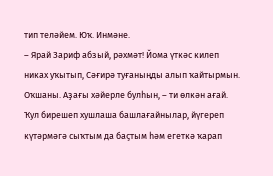тип теләйем. Юҡ. Инмәне.
– Ярай Зариф абзый, рәхмәт! Йома үткәс килеп никах уҡытып, Сәғирә туғаныңды алып ҡайтырмын. Оҡшаны. Аҙағы хәйерле булһын, – ти өлкән ағай.
Ҡул бирешеп хушлаша башлағайнылар, йүгереп күтәрмәгә сыҡтым да баҫтым һәм егеткә ҡарап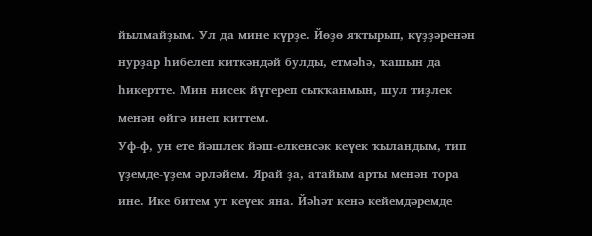йылмайҙым. Ул да мине күрҙе. Йөҙө яҡтырып, күҙҙәренән нурҙар һибелеп киткәндәй булды, етмәһә, ҡашын да һикертте. Мин нисек йүгереп сыҡҡанмын, шул тиҙлек менән өйгә инеп киттем.
Уф-ф, ун ете йәшлек йәш-елкенсәк кеүек ҡыландым, тип үҙемде-үҙем әрләйем. Ярай ҙа, атайым арты менән тора ине. Ике битем ут кеүек яна. Йәһәт кенә кейемдәремде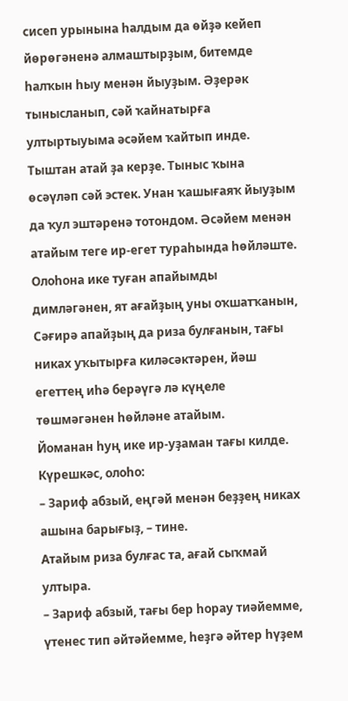сисеп урынына һалдым да өйҙә кейеп йөрөгәненә алмаштырҙым, битемде һалҡын һыу менән йыуҙым. Әҙерәк тынысланып, сәй ҡайнатырға ултыртыуыма әсәйем ҡайтып инде. Тыштан атай ҙа керҙе. Тыныс ҡына өсәүләп сәй эстек. Унан ҡашығаяҡ йыуҙым да ҡул эштәренә тотондом. Әсәйем менән атайым теге ир-егет тураһында һөйләште. Олоһона ике туған апайымды димләгәнен, ят ағайҙың уны оҡшатҡанын, Сәғирә апайҙың да риза булғанын, тағы никах уҡытырға киләсәктәрен, йәш егеттең иһә берәүгә лә күңеле төшмәгәнен һөйләне атайым.
Йоманан һуң ике ир-уҙаман тағы килде. Күрешкәс, олоһо:
– Зариф абзый, еңгәй менән беҙҙең никах ашына барығыҙ, – тине.
Атайым риза булғас та, ағай сыҡмай ултыра.
– Зариф абзый, тағы бер һорау тиәйемме, үтенес тип әйтәйемме, һеҙгә әйтер һүҙем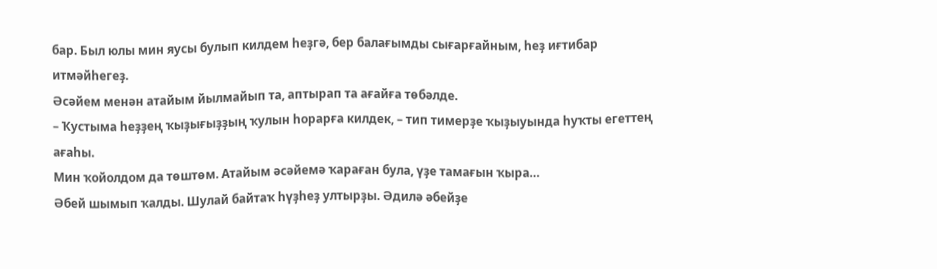бар. Был юлы мин яусы булып килдем һеҙгә, бер балағымды сығарғайным, һеҙ иғтибар итмәйһегеҙ.
Әсәйем менән атайым йылмайып та, аптырап та ағайға төбәлде.
– Ҡустыма һеҙҙең ҡыҙығыҙҙың ҡулын һорарға килдек, – тип тимерҙе ҡыҙыуында һуҡты егеттең ағаһы.
Мин ҡойолдом да төштөм. Атайым әсәйемә ҡараған була, үҙе тамағын ҡыра…
Әбей шымып ҡалды. Шулай байтаҡ һүҙһеҙ ултырҙы. Әдилә әбейҙе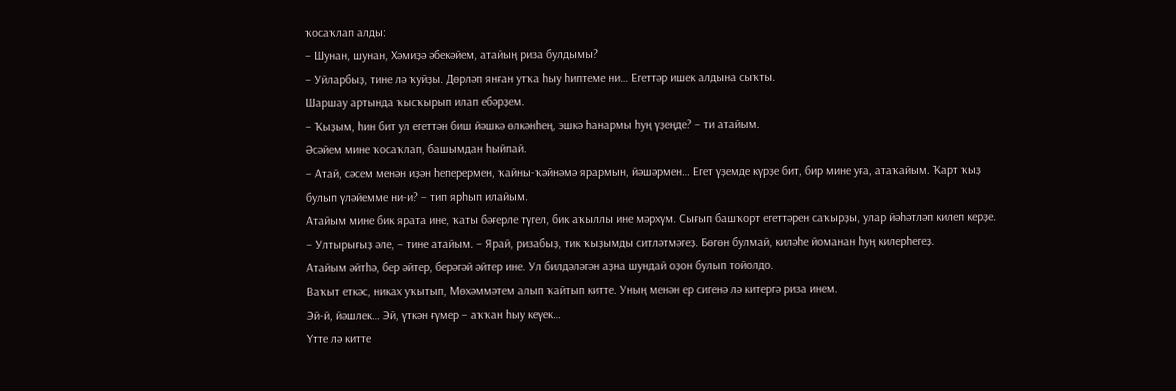ҡосаҡлап алды:
– Шунан, шунан, Хәмиҙә әбекәйем, атайың риза булдымы?
– Уйларбыҙ, тине лә ҡуйҙы. Дөрләп янған утҡа һыу һиптеме ни… Егеттәр ишек алдына сыҡты.
Шаршау артында ҡысҡырып илап ебәрҙем.
– Ҡыҙым, һин бит ул егеттән биш йәшкә өлкәнһең, эшкә һанармы һуң үҙеңде? – ти атайым.
Әсәйем мине ҡосаҡлап, башымдан һыйпай.
– Атай, сәсем менән иҙән һеперермен, ҡайны-ҡәйнәмә ярармын, йәшәрмен… Егет үҙемде күрҙе бит, бир мине уға, атаҡайым. Ҡарт ҡыҙ булып үләйемме ни-и? – тип ярһып илайым.
Атайым мине бик ярата ине, ҡаты бәғерле түгел, бик аҡыллы ине мәрхүм. Сығып башҡорт егеттәрен саҡырҙы, улар йәһәтләп килеп керҙе.
– Ултырығыҙ әле, – тине атайым. – Ярай, ризабыҙ, тик ҡыҙымды ситләтмәгеҙ. Бөгөн булмай, киләһе йоманан һуң килерһегеҙ.
Атайым әйтһә, бер әйтер, берәгәй әйтер ине. Ул билдәләгән аҙна шундай оҙон булып тойолдо.
Ваҡыт еткәс, никах уҡытып, Мөхәммәтем алып ҡайтып китте. Уның менән ер сигенә лә китергә риза инем.
Эй-й, йәшлек… Эй, үткән ғүмер – аҡҡан һыу кеүек…
Үтте лә китте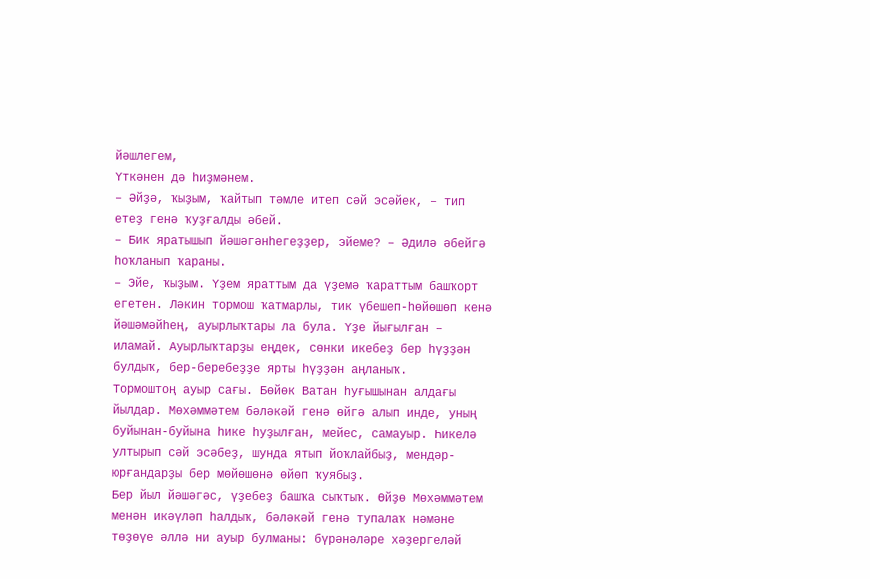йәшлегем,
Үткәнен дә һиҙмәнем.
– Әйҙә, ҡыҙым, ҡайтып тәмле итеп сәй эсәйек, – тип етеҙ генә ҡуҙғалды әбей.
– Бик яратышып йәшәгәнһегеҙҙер, эйеме? – Әдилә әбейгә һоҡланып ҡараны.
– Эйе, ҡыҙым. Үҙем яраттым да үҙемә ҡараттым башҡорт егетен. Ләкин тормош ҡатмарлы, тик үбешеп-һөйөшөп кенә йәшәмәйһең, ауырлыҡтары ла була. Үҙе йығылған – иламай. Ауырлыҡтарҙы еңдек, сөнки икебеҙ бер һүҙҙән булдыҡ, бер-беребеҙҙе ярты һүҙҙән аңланыҡ.
Тормоштоң ауыр сағы. Бөйөк Ватан һуғышынан алдағы йылдар. Мөхәммәтем бәләкәй генә өйгә алып инде, уның буйынан-буйына һике һуҙылған, мейес, самауыр. Һикелә ултырып сәй эсәбеҙ, шунда ятып йоҡлайбыҙ, мендәр-юрғандарҙы бер мөйөшөнә өйөп ҡуябыҙ.
Бер йыл йәшәгәс, үҙебеҙ башҡа сыҡтыҡ. Өйҙө Мөхәммәтем менән икәүләп һалдыҡ, бәләкәй генә тупалаҡ нәмәне төҙөүе әллә ни ауыр булманы: бүрәнәләре хәҙергеләй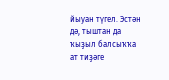йыуан түгел. Эстән дә, тыштан да ҡыҙыл балсыҡҡа ат тиҙәге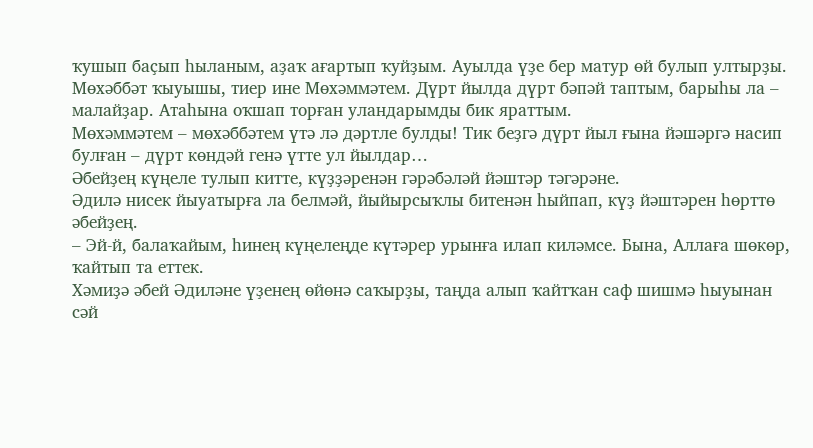ҡушып баҫып һыланым, аҙаҡ ағартып ҡуйҙым. Ауылда үҙе бер матур өй булып ултырҙы. Мөхәббәт ҡыуышы, тиер ине Мөхәммәтем. Дүрт йылда дүрт бәпәй таптым, барыһы ла – малайҙар. Атаһына оҡшап торған уландарымды бик яраттым.
Мөхәммәтем – мөхәббәтем үтә лә дәртле булды! Тик беҙгә дүрт йыл ғына йәшәргә насип булған – дүрт көндәй генә үтте ул йылдар…
Әбейҙең күңеле тулып китте, күҙҙәренән гәрәбәләй йәштәр тәгәрәне.
Әдилә нисек йыуатырға ла белмәй, йыйырсыҡлы битенән һыйпап, күҙ йәштәрен һөрттө әбейҙең.
– Эй-й, балаҡайым, һинең күңелеңде күтәрер урынға илап киләмсе. Бына, Аллаға шөкөр, ҡайтып та еттек.
Хәмиҙә әбей Әдиләне үҙенең өйөнә саҡырҙы, таңда алып ҡайтҡан саф шишмә һыуынан сәй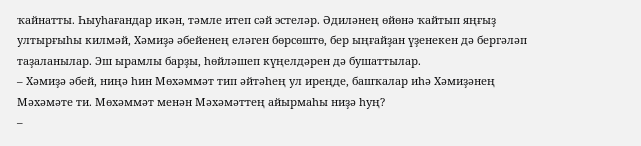ҡайнатты. Һыуһағандар икән, тәмле итеп сәй эстеләр. Әдиләнең өйөнә ҡайтып яңғыҙ ултырғыһы килмәй, Хәмиҙә әбейенең еләген бөрсөштө, бер ыңғайҙан үҙенекен дә бергәләп таҙаланылар. Эш ырамлы барҙы, һөйләшеп күңелдәрен дә бушаттылар.
– Хәмиҙә әбей, ниңә һин Мөхәммәт тип әйтәһең ул иреңде, башҡалар иһә Хәмиҙәнең Мәхәмәте ти. Мөхәммәт менән Мәхәмәттең айырмаһы ниҙә һуң?
–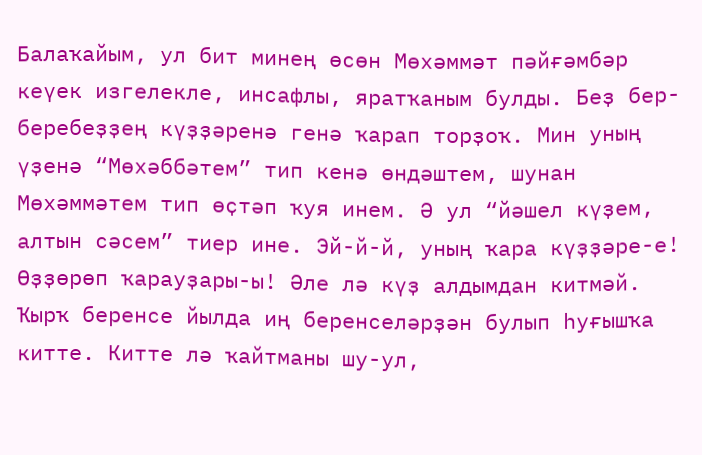Балаҡайым, ул бит минең өсөн Мөхәммәт пәйғәмбәр кеүек изгелекле, инсафлы, яратҡаным булды. Беҙ бер-беребеҙҙең күҙҙәренә генә ҡарап торҙоҡ. Мин уның үҙенә “Мөхәббәтем” тип кенә өндәштем, шунан Мөхәммәтем тип өҫтәп ҡуя инем. Ә ул “йәшел күҙем, алтын сәсем” тиер ине. Эй-й-й, уның ҡара күҙҙәре-е! Өҙҙөрөп ҡарауҙары-ы! Әле лә күҙ алдымдан китмәй.
Ҡырҡ беренсе йылда иң беренселәрҙән булып һуғышҡа китте. Китте лә ҡайтманы шу-ул,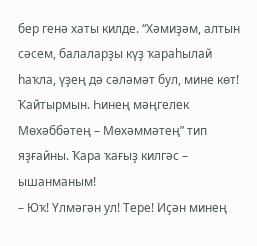бер генә хаты килде. “Хәмиҙәм, алтын сәсем, балаларҙы күҙ ҡараһылай һаҡла, үҙең дә сәләмәт бул, мине көт! Ҡайтырмын. Һинең мәңгелек Мөхәббәтең – Мөхәммәтең” тип яҙғайны. Ҡара ҡағыҙ килгәс – ышанманым!
– Юҡ! Үлмәгән ул! Тере! Иҫән минең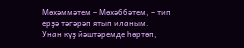Мөхәммәтем – Мөхәббәтем, – тип ерҙә тәгәрәп ятып иланым.
Унан күҙ йәштәремде һөртөп,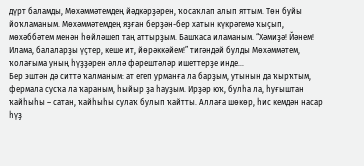дүрт баламды, Мөхәммәтемдең йәдкәрҙәрен, ҡосаҡлап алып яттым. Төн буйы йоҡламаным. Мөхәммәтемдең яҙған берҙән-бер хатын күкрәгемә ҡыҫып, мөхәббәтем менән һөйләшеп таң аттырҙым. Башҡаса иламаным. “Хәмиҙә! Йәнем! Илама, балаларҙы үҫтер, кеше ит, йөрәккәйем!” тигәндәй булды Мөхәммәтем, ҡолағыма уның һүҙҙәрен әллә фәрештәләр ишеттерҙе инде…
Бер эштән дә ситтә ҡалманым: ат егеп урманға ла барҙым, утынын да ҡырҡтым, фермала сусҡа ла ҡараным, һыйыр ҙа һауҙым. Ирҙәр юҡ, булһа ла, һуғыштан ҡайһыһы – сатан, ҡайһыһы сулаҡ булып ҡайтты. Аллаға шөкөр, һис кемдән насар һүҙ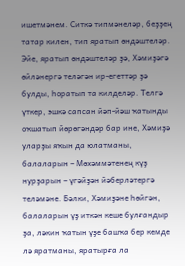ишетмәнем. Ситкә типмәнеләр, беҙҙең татар килен, тип яратып өндәштеләр.
Эйе, яратып өндәштеләр ҙә, Хәмиҙәгә өйләнергә теләгән ир-егеттәр ҙә булды, һоратып та килделәр. Телгә үткер, эшкә сапсан йәп-йәш ҡатынды оҡшатып йөрөгәндәр бар ине, Хәмиҙә уларҙы яҡын да юлатманы, балаларын – Мөхәммәтенең күҙ нурҙарын – үгәйҙән йәберләтергә теләмәне. Бәлки, Хәмиҙәне һөйгән, балаларын үҙ иткән кеше булғандыр ҙа, ләкин ҡатын үҙе башҡа бер кемде лә яратманы, яратырға ла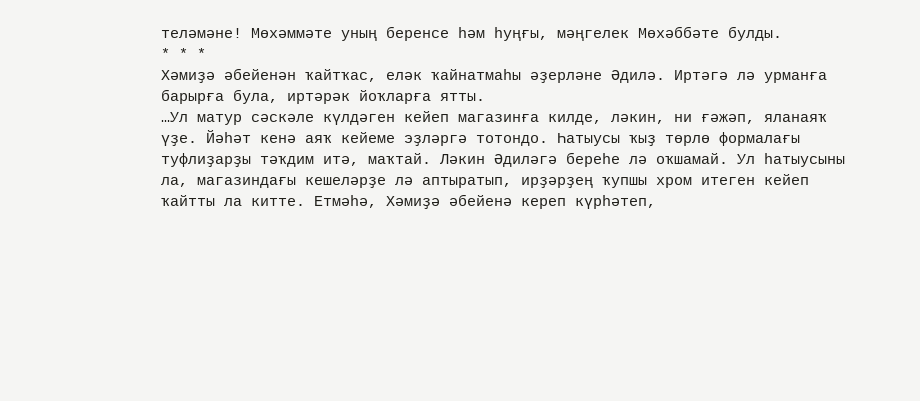теләмәне! Мөхәммәте уның беренсе һәм һуңғы, мәңгелек Мөхәббәте булды.
* * *
Хәмиҙә әбейенән ҡайтҡас, еләк ҡайнатмаһы әҙерләне Әдилә. Иртәгә лә урманға барырға була, иртәрәк йоҡларға ятты.
…Ул матур сәскәле күлдәген кейеп магазинға килде, ләкин, ни ғәжәп, яланаяҡ үҙе. Йәһәт кенә аяҡ кейеме эҙләргә тотондо. Һатыусы ҡыҙ төрлө формалағы туфлиҙарҙы тәҡдим итә, маҡтай. Ләкин Әдиләгә береһе лә оҡшамай. Ул һатыусыны ла, магазиндағы кешеләрҙе лә аптыратып, ирҙәрҙең ҡупшы хром итеген кейеп ҡайтты ла китте. Етмәһә, Хәмиҙә әбейенә кереп күрһәтеп,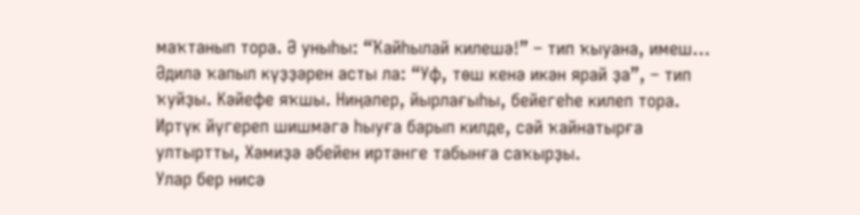маҡтанып тора. Ә уныһы: “Ҡайһылай килешә!” – тип ҡыуана, имеш…
Әдилә ҡапыл күҙҙәрен асты ла: “Уф, төш кенә икән ярай ҙа”, – тип ҡуйҙы. Кәйефе яҡшы. Ниңәлер, йырлағыһы, бейегеһе килеп тора.
Иртүк йүгереп шишмәгә һыуға барып килде, сәй ҡайнатырға ултыртты, Хәмиҙә әбейен иртәнге табынға саҡырҙы.
Улар бер нисә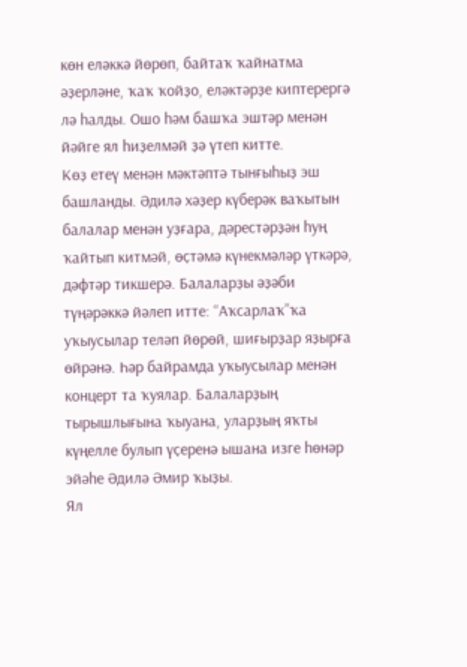көн еләккә йөрөп, байтаҡ ҡайнатма әҙерләне, ҡаҡ ҡойҙо, еләктәрҙе киптерергә лә һалды. Ошо һәм башҡа эштәр менән йәйге ял һиҙелмәй ҙә үтеп китте.
Көҙ етеү менән мәктәптә тынғыһыҙ эш башланды. Әдилә хәҙер күберәк ваҡытын балалар менән уҙғара, дәрестәрҙән һуң ҡайтып китмәй, өҫтәмә күнекмәләр үткәрә, дәфтәр тикшерә. Балаларҙы әҙәби түңәрәккә йәлеп итте: “Аҡсарлаҡ”ҡа уҡыусылар теләп йөрөй, шиғырҙар яҙырға өйрәнә. Һәр байрамда уҡыусылар менән концерт та ҡуялар. Балаларҙың тырышлығына ҡыуана, уларҙың яҡты күңелле булып үҫеренә ышана изге һөнәр эйәһе Әдилә Әмир ҡыҙы.
Ял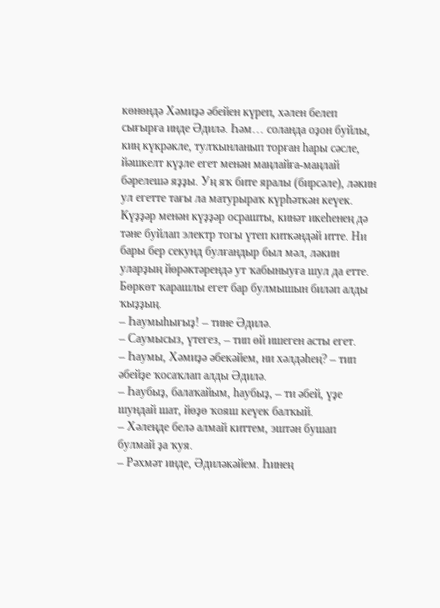көнөндә Хәмиҙә әбейен күреп, хәлен белеп сығырға инде Әдилә. Һәм… соланда оҙон буйлы, киң күкрәкле, тулҡынланып торған һары сәсле, йәшкелт күҙле егет менән маңлайға-маңлай бәрелешә яҙҙы. Уң яҡ бите яралы (бирсәле), ләкин ул егетте тағы ла матурыраҡ күрһәткән кеүек. Күҙҙәр менән күҙҙәр осрашты, кинәт икеһенең дә тәне буйлап электр тогы үтеп киткәндәй итте. Ни бары бер секунд булғандыр был мәл, ләкин уларҙың йөрәктәрендә ут ҡабыныуға шул да етте. Бөркөт ҡарашлы егет бар булмышын биләп алды ҡыҙҙың.
– Һаумыһығыҙ! – тине Әдилә.
– Саумысыз, үтегез, – тип өй ишеген асты егет.
– Һаумы, Хәмиҙә әбекәйем, ни хәлдәһең? – тип әбейҙе ҡосаҡлап алды Әдилә.
– Һаубыҙ, балаҡайым, һаубыҙ, – ти әбей, үҙе шундай шат, йөҙө ҡояш кеүек балҡый.
– Хәлеңде белә алмай киттем, эштән бушап булмай ҙа ҡуя.
– Рәхмәт инде, Әдиләкәйем. Һинең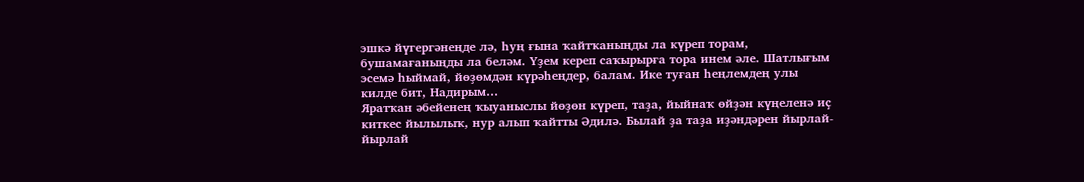эшкә йүгергәнеңде лә, һуң ғына ҡайтҡаныңды ла күреп торам, бушамағаныңды ла беләм. Үҙем кереп саҡырырға тора инем әле. Шатлығым эсемә һыймай, йөҙөмдән күрәһеңдер, балам. Ике туған һеңлемдең улы килде бит, Надирым…
Яратҡан әбейенең ҡыуаныслы йөҙөн күреп, таҙа, йыйнаҡ өйҙән күңеленә иҫ киткес йылылыҡ, нур алып ҡайтты Әдилә. Былай ҙа таҙа иҙәндәрен йырлай-йырлай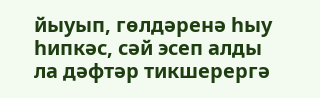йыуып, гөлдәренә һыу һипкәс, сәй эсеп алды ла дәфтәр тикшерергә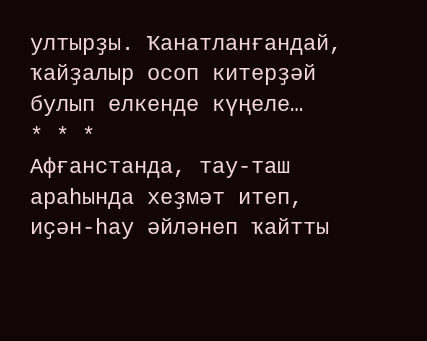ултырҙы. Ҡанатланғандай, ҡайҙалыр осоп китерҙәй булып елкенде күңеле…
* * *
Афғанстанда, тау-таш араһында хеҙмәт итеп, иҫән-һау әйләнеп ҡайтты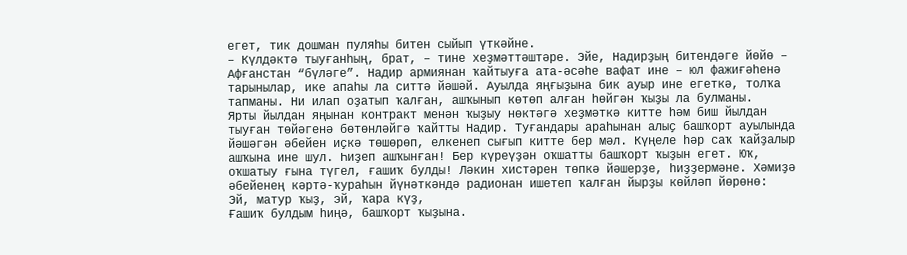егет, тик дошман пуляһы битен сыйып үткәйне.
– Күлдәктә тыуғанһың, брат, – тине хеҙмәттәштәре. Эйе, Надирҙың битендәге йөйө – Афғанстан “бүләге”. Надир армиянан ҡайтыуға ата-әсәһе вафат ине – юл фажиғәһенә тарынылар, ике апаһы ла ситтә йәшәй. Ауылда яңғыҙына бик ауыр ине егеткә, толҡа тапманы. Ни илап оҙатып ҡалған, ашҡынып көтөп алған һөйгән ҡыҙы ла булманы.
Ярты йылдан яңынан контракт менән ҡыҙыу нөктәгә хеҙмәткә китте һәм биш йылдан тыуған төйәгенә бөтөнләйгә ҡайтты Надир. Туғандары араһынан алыҫ башҡорт ауылында йәшәгән әбейен иҫкә төшөрөп, елкенеп сығып китте бер мәл. Күңеле һәр саҡ ҡайҙалыр ашҡына ине шул. Һиҙеп ашҡынған! Бер күреүҙән оҡшатты башҡорт ҡыҙын егет. Юҡ, оҡшатыу ғына түгел, ғашиҡ булды! Ләкин хистәрен төпкә йәшерҙе, һиҙҙермәне. Хәмиҙә әбейенең кәртә-ҡураһын йүнәткәндә радионан ишетеп ҡалған йырҙы көйләп йөрөнө:
Эй, матур ҡыҙ, эй, ҡара күҙ,
Ғашиҡ булдым һиңә, башҡорт ҡыҙына.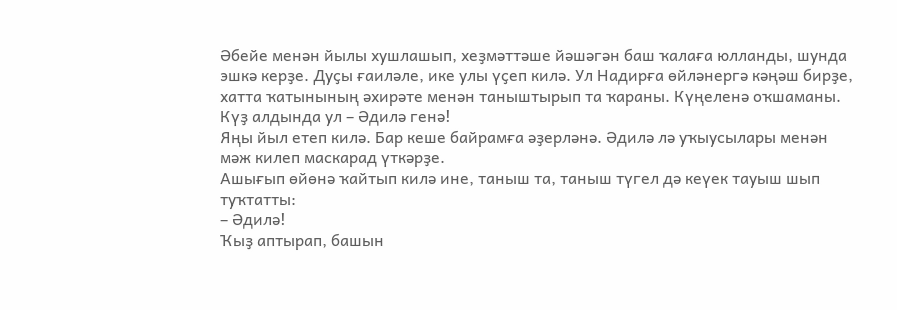Әбейе менән йылы хушлашып, хеҙмәттәше йәшәгән баш ҡалаға юлланды, шунда эшкә керҙе. Дуҫы ғаиләле, ике улы үҫеп килә. Ул Надирға өйләнергә кәңәш бирҙе, хатта ҡатынының әхирәте менән таныштырып та ҡараны. Күңеленә оҡшаманы. Күҙ алдында ул – Әдилә генә!
Яңы йыл етеп килә. Бар кеше байрамға әҙерләнә. Әдилә лә уҡыусылары менән мәж килеп маскарад үткәрҙе.
Ашығып өйөнә ҡайтып килә ине, таныш та, таныш түгел дә кеүек тауыш шып туҡтатты:
– Әдилә!
Ҡыҙ аптырап, башын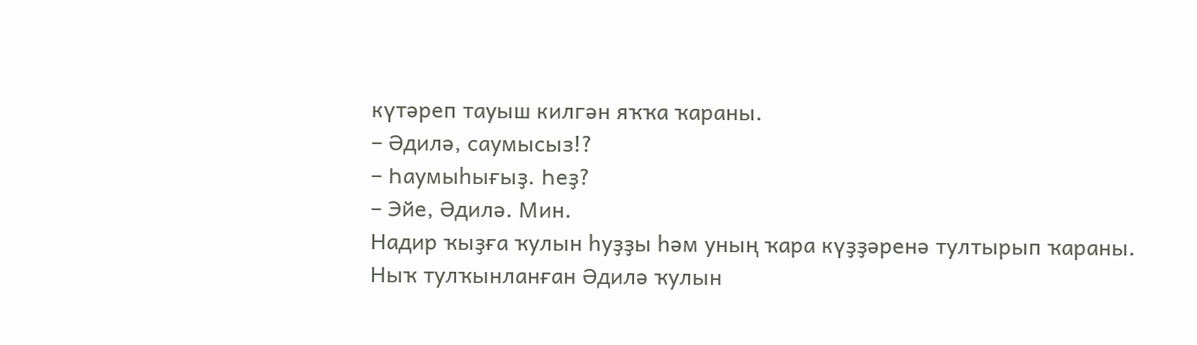күтәреп тауыш килгән яҡҡа ҡараны.
– Әдилә, саумысыз!?
– Һаумыһығыҙ. Һеҙ?
– Эйе, Әдилә. Мин.
Надир ҡыҙға ҡулын һуҙҙы һәм уның ҡара күҙҙәренә тултырып ҡараны.
Ныҡ тулҡынланған Әдилә ҡулын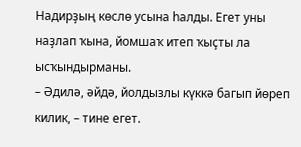Надирҙың көслө усына һалды. Егет уны наҙлап ҡына, йомшаҡ итеп ҡыҫты ла ысҡындырманы.
– Әдилә, әйдә, йолдызлы күккә багып йөреп килик, – тине егет.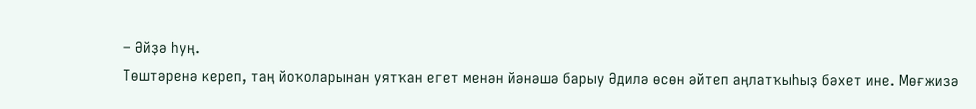– Әйҙә һуң.
Төштәренә кереп, таң йоҡоларынан уятҡан егет менән йәнәшә барыу Әдилә өсөн әйтеп аңлатҡыһыҙ бәхет ине. Мөғжизә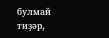булмай тиҙәр,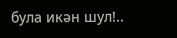була икән шул!..